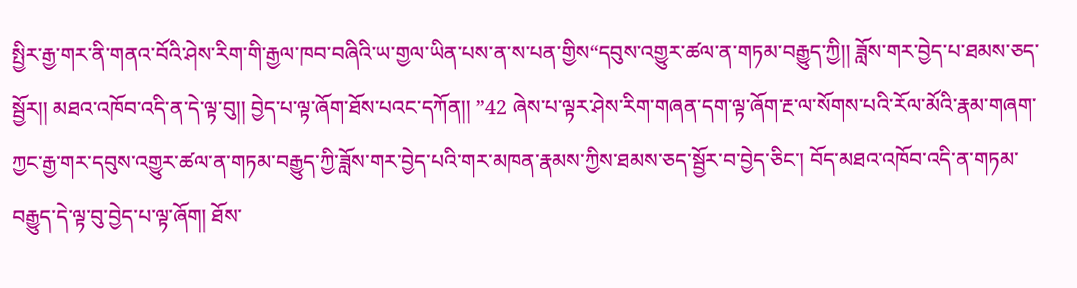སྤྱིར་རྒྱ་གར་ནི་གནའ་བོའི་ཤེས་རིག་གི་རྒྱལ་ཁབ་བཞིའི་ཡ་གྱལ་ཡིན་པས་ན་ས་པན་གྱིས“དབུས་འགྱུར་ཚལ་ན་གཏམ་བརྒྱུད་ཀྱི།། ཟློས་གར་བྱེད་པ་ཐམས་ཅད་སྦྱོར།། མཐའ་འཁོབ་འདི་ན་དེ་ལྟ་བུ།། བྱེད་པ་ལྟ་ཞོག་ཐོས་པའང་དཀོན།། ”42 ཞེས་པ་ལྟར་ཤེས་རིག་གཞན་དག་ལྟ་ཞོག་རྔ་ལ་སོགས་པའི་རོལ་མོའི་རྣམ་གཞག་ཀྱང་རྒྱ་གར་དབུས་འགྱུར་ཚལ་ན་གཏམ་བརྒྱུད་ཀྱི་ཟློས་གར་བྱེད་པའི་གར་མཁན་རྣམས་ཀྱིས་ཐམས་ཅད་སྦྱོར་བ་བྱེད་ཅིང་། བོད་མཐའ་འཁོབ་འདི་ན་གཏམ་བརྒྱུད་དེ་ལྟ་བུ་བྱེད་པ་ལྟ་ཞོག། ཐོས་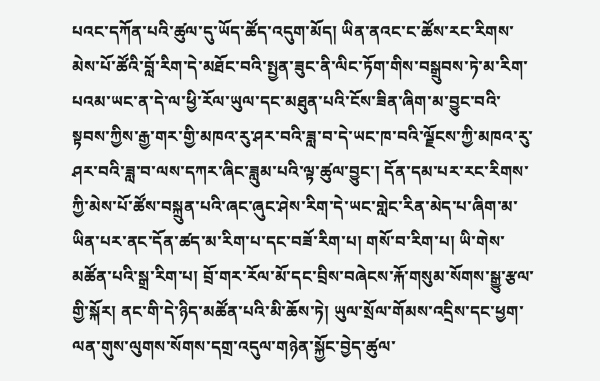པའང་དཀོན་པའི་ཚུལ་དུ་ཡོད་ཚོད་འདུག་མོད། ཡིན་ནའང་ང་ཚོས་རང་རིགས་མེས་པོ་ཚོའི་བློ་རིག་དེ་མཐོང་བའི་སྤྱན་ཟུང་ནི་ལིང་ཏོག་གིས་བསྒྲུབས་ཏེ་མ་རིག་པའམ་ཡང་ན་དེ་ལ་ཕྱི་རོལ་ཡུལ་དང་མཐུན་པའི་ངོས་ཟིན་ཞིག་མ་བྱུང་བའི་སྟབས་ཀྱིས་རྒྱ་གར་གྱི་མཁའ་རུ་ཤར་བའི་ཟླ་བ་དེ་ཡང་ཁ་བའི་ལྗོངས་ཀྱི་མཁའ་རུ་ཤར་བའི་ཟླ་བ་ལས་དཀར་ཞིང་ཟླུམ་པའི་ལྟ་ཚུལ་བྱུང་། དོན་དམ་པར་རང་རིགས་ཀྱི་མེས་པོ་ཚོས་བསྐྲུན་པའི་ཞང་ཞུང་ཤེས་རིག་དེ་ཡང་གླེང་རིན་མེད་པ་ཞིག་མ་ཡིན་པར་ནང་དོན་ཚད་མ་རིག་པ་དང་བཟོ་རིག་པ། གསོ་བ་རིག་པ། ཡི་གེས་མཚོན་པའི་སྒྲ་རིག་པ། བྲོ་གར་རོལ་མོ་དང་བྲིས་བཞེངས་རྐོ་གསུམ་སོགས་སྒྱུ་རྩལ་གྱི་སྐོར། ནང་གི་དེ་ཉིད་མཚོན་པའི་མི་ཆོས་ཏེ། ཡུལ་སྲོལ་གོམས་འདྲིས་དང་ཕྱག་ལན་གུས་ལུགས་སོགས་དགྲ་འདུལ་གཉེན་སྐྱོང་བྱེད་ཚུལ་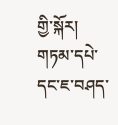གྱི་སྐོར། གཏམ་དཔེ་དང་ཇ་བཤད་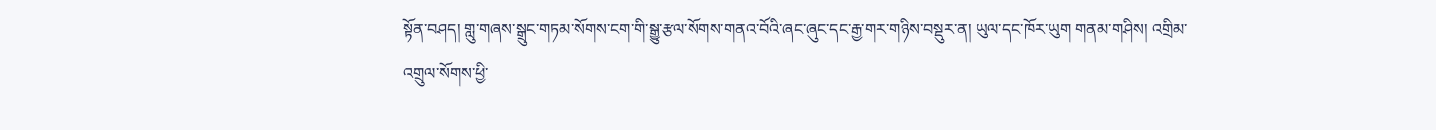སྟོན་བཤད། གླུ་གཞས་སྒྲུང་གཏམ་སོགས་ངག་གི་སྒྱུ་རྩལ་སོགས་གནའ་བོའི་ཞང་ཞུང་དང་རྒྱ་གར་གཉིས་བསྡུར་ན། ཡུལ་དང་ཁོར་ཡུག གནམ་གཤིས། འགྲིམ་འགྲུལ་སོགས་ཕྱི་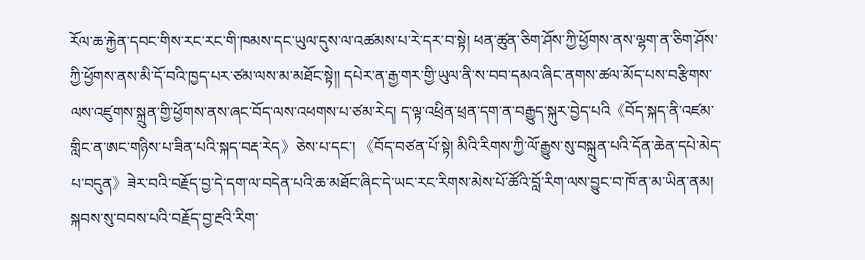རོལ་ཆ་རྐྱེན་དབང་གིས་རང་རང་གི་ཁམས་དང་ཡུལ་དུས་ལ་འཚམས་པ་རེ་དར་བ་སྟེ། ཕན་ཚུན་ཅིག་ཤོས་ཀྱི་ཕྱོགས་ནས་ལྷག་ན་ཅིག་ཤོས་ཀྱི་ཕྱོགས་ནས་མི་དོ་བའི་ཁྱད་པར་ཙམ་ལས་མ་མཐོང་སྟེ།། དཔེར་ན་རྒྱ་གར་གྱི་ཡུལ་ནི་ས་བབ་དམའ་ཞིང་ནགས་ཚལ་མོད་པས་བརྩིགས་ལས་འཛུགས་སྐྲུན་གྱི་ཕྱོགས་ནས་ཞང་བོད་ལས་འཕགས་པ་ཙམ་རེད། ད་ལྟ་འཕྲིན་ཕྲན་དག་ན་བརྒྱུད་སྐུར་བྱེད་པའི《བོད་སྐད་ནི་འཛམ་གླིང་ན་ཨང་གཉིས་པ་ཟིན་པའི་སྐད་བརྡ་རེད》ཅེས་པ་དང་། 《བོད་བཙན་པོ་སྟེ། མིའི་རིགས་ཀྱི་ལོ་རྒྱུས་སུ་བསྐྲུན་པའི་དོན་ཆེན་དཔེ་མེད་པ་བདུན》ཟེར་བའི་བརྗོད་བྱ་དེ་དག་ལ་བདེན་པའི་ཆ་མཐོང་ཞིང་དེ་ཡང་རང་རིགས་མེས་པོ་ཚོའི་བློ་རིག་ལས་བྱུང་བ་ཁོ་ན་མ་ཡིན་ནམ། སྐབས་སུ་བབས་པའི་བརྗོད་བྱ་རྔའི་རིག་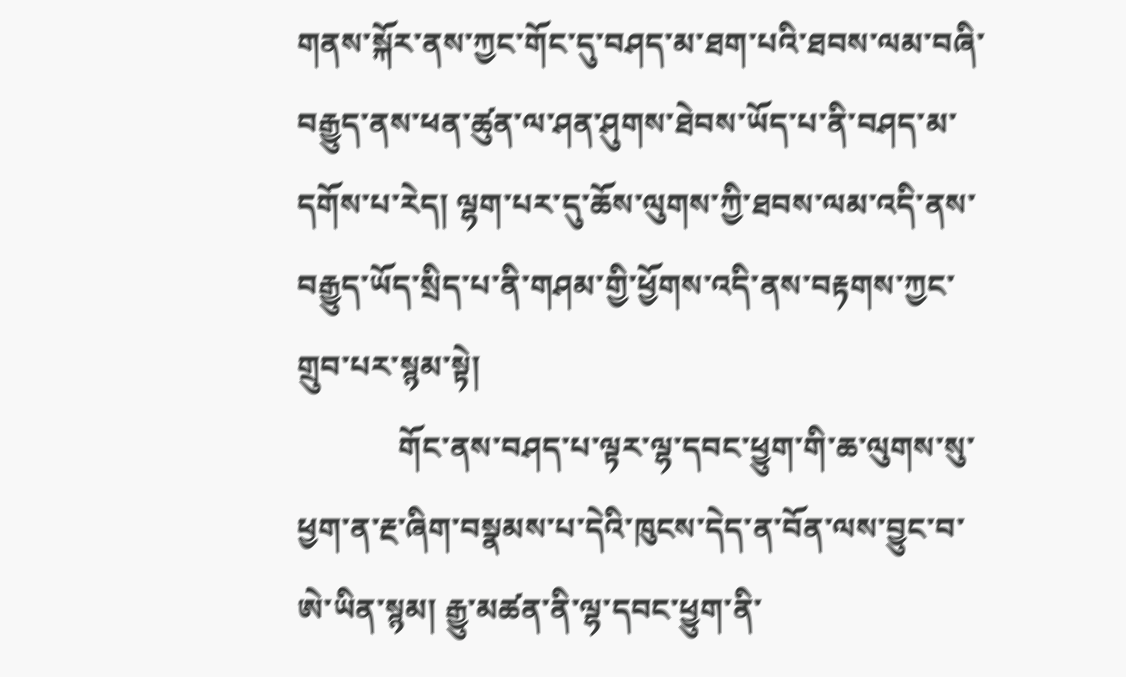གནས་སྐོར་ནས་ཀྱང་གོང་དུ་བཤད་མ་ཐག་པའི་ཐབས་ལམ་བཞི་བརྒྱུད་ནས་ཕན་ཚུན་ལ་ཤན་ཤུགས་ཐེབས་ཡོད་པ་ནི་བཤད་མ་དགོས་པ་རེད། ལྷག་པར་དུ་ཆོས་ལུགས་ཀྱི་ཐབས་ལམ་འདི་ནས་བརྒྱུད་ཡོད་སྲིད་པ་ནི་གཤམ་གྱི་ཕྱོགས་འདི་ནས་བརྟགས་ཀྱང་གྲུབ་པར་སྙམ་སྟེ།
             གོང་ནས་བཤད་པ་ལྟར་ལྷ་དབང་ཕྱུག་གི་ཆ་ལུགས་སུ་ཕྱག་ན་རྔ་ཞིག་བསྣམས་པ་དེའི་ཁུངས་དེད་ན་བོན་ལས་བྱུང་བ་ཨེ་ཡིན་སྙམ། རྒྱུ་མཚན་ནི་ལྷ་དབང་ཕྱུག་ནི་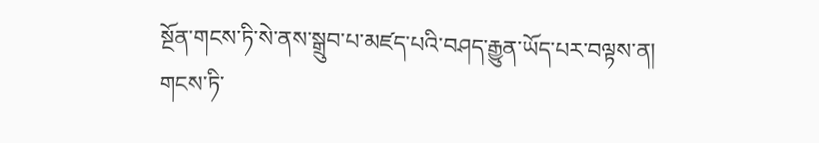སྔོན་གངས་ཏི་སེ་ནས་སྒྲུབ་པ་མཛད་པའི་བཤད་རྒྱུན་ཡོད་པར་བལྟས་ན། གངས་ཏི་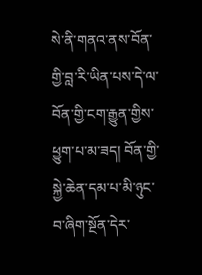སེ་ནི་གནའ་ནས་བོན་གྱི་བླ་རི་ཡིན་པས་དེ་ལ་བོན་གྱི་ངག་རྒྱུན་གྱིས་ཕྱུག་པ་མ་ཟད། བོན་གྱི་སྐྱེ་ཆེན་དམ་པ་མི་ཉུང་བ་ཞིག་སྔོན་དེར་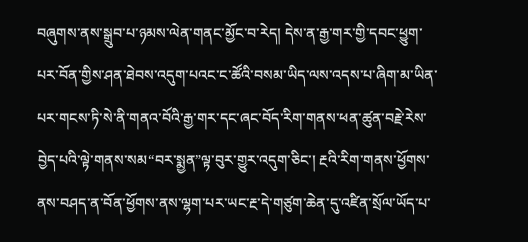བཞུགས་ནས་སྒྲུབ་པ་ཉམས་ལེན་གནང་མྱོང་བ་རེད། དེས་ན་རྒྱ་གར་གྱི་དབང་ཕྱུག་པར་བོན་གྱིས་ཤན་ཐེབས་འདུག་པའང་ང་ཚོའི་བསམ་ཡིད་ལས་འདས་པ་ཞིག་མ་ཡིན་པར་གངས་ཏི་སེ་ནི་གནའ་བོའི་རྒྱ་གར་དང་ཞང་བོད་རིག་གནས་ཕན་ཚུན་བརྗེ་རེས་བྱེད་པའི་ལྟེ་གནས་སམ“བར་སྨྱན”ལྟ་བུར་གྱུར་འདུག་ཅིང་། རྔའི་རིག་གནས་ཕྱོགས་ནས་བཤད་ན་བོན་ཕྱོགས་ནས་ལྷག་པར་ཡང་རྔ་དེ་གཙུག་ཆེན་དུ་འཛིན་སྲོལ་ཡོད་པ་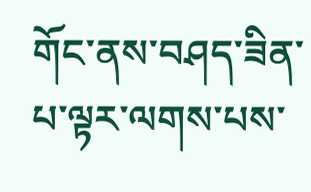གོང་ནས་བཤད་ཟིན་པ་ལྟར་ལགས་པས་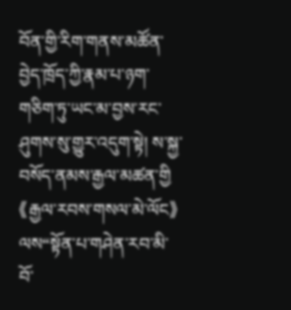བོན་གྱི་རིག་གནས་མཚོན་བྱེད་ཁྲོད་ཀྱི་རྣམ་པ་ཉག་གཅིག་ཏུ་ཡང་མ་བྱས་རང་ཤུགས་སུ་གྱུར་འདུག་སྟེ། ས་སྐྱ་བསོད་ནམས་རྒྱལ་མཚན་གྱི《རྒྱལ་རབས་གསལ་མེ་ལོང》ལས“སྟོན་པ་གཤེན་རབ་མི་བོ་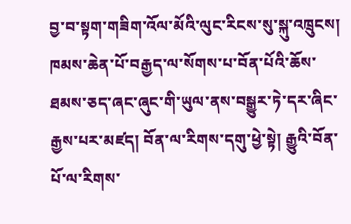བྱ་བ་སྟག་གཟིག་འོལ་མོའི་ལུང་རིངས་སུ་སྐུ་འཁྲུངས། ཁམས་ཆེན་པོ་བརྒྱད་ལ་སོགས་པ་བོན་པོའི་ཆོས་ཐམས་ཅད་ཞང་ཞུང་གི་ཡུལ་ནས་བསྒྱུར་ཏེ་དར་ཞིང་རྒྱས་པར་མཛད། བོན་ལ་རིགས་དགུ་ཕྱེ་སྟེ། རྒྱུའི་བོན་པོ་ལ་རིགས་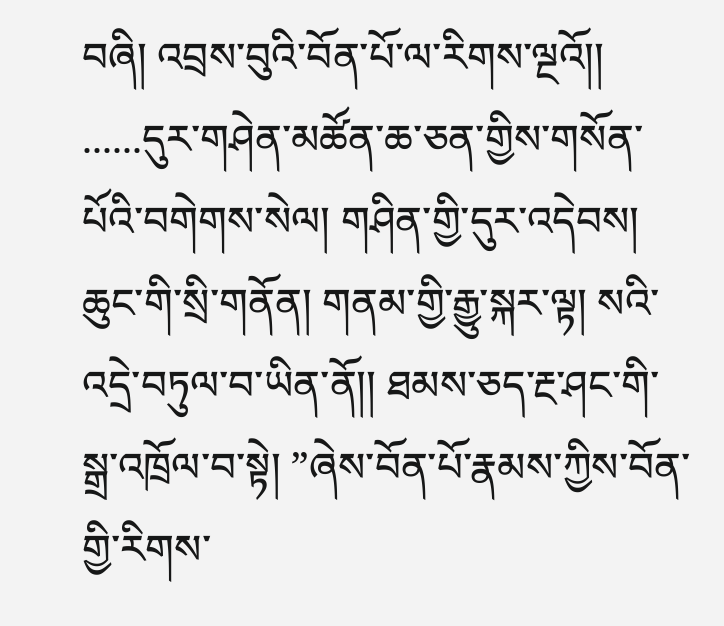བཞི། འབྲས་བུའི་བོན་པོ་ལ་རིགས་ལྔའོ།། ......དུར་གཤེན་མཚོན་ཆ་ཅན་གྱིས་གསོན་པོའི་བགེགས་སེལ། གཤིན་གྱི་དུར་འདེབས། ཆུང་གི་སྲི་གནོན། གནམ་གྱི་རྒྱུ་སྐར་ལྟ། སའི་འདྲེ་བཏུལ་བ་ཡིན་ནོ།། ཐམས་ཅད་རྔ་ཤང་གི་སྒྲ་འཁྲོལ་བ་སྟེ། ”ཞེས་བོན་པོ་རྣམས་ཀྱིས་བོན་གྱི་རིགས་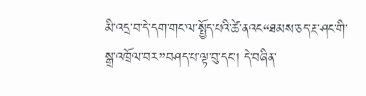མི་འདྲ་བ་དེ་དག་གང་ལ་སྤྱོད་པའི་ཚེ་ནའང“ཐམས་ཅད་རྔ་ཤང་གི་སྒྲ་འཁྲོལ་བར”བཤད་པ་ལྟ་བུ་དང་། དེ་བཞིན་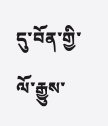དུ་བོན་གྱི་ལོ་རྒྱུས་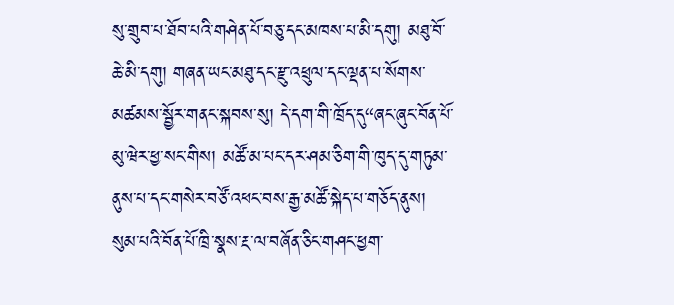སུ་གྲུབ་པ་ཐོབ་པའི་གཤེན་པོ་བཅུ་དང་མཁས་པ་མི་དགུ། མཐུ་བོ་ཆེ་མི་དགུ། གཞན་ཡང་མཐུ་དང་རྫུ་འཕྲུལ་དང་ལྡན་པ་སོགས་མཚམས་སྦྱོར་གནང་སྐབས་སུ། དེ་དག་གི་ཁྲོད་དུ“ཞང་ཞུང་བོན་པོ་མུ་ཝེར་ཕྱ་སང་གིས། མཚོ་མ་པང་དར་ཤམ་ཅིག་གི་ཁུད་དུ་གཏུམ་ནུས་པ་དང་གསེར་བཙོ་འཕང་བས་རྒྱ་མཚོ་སྐེད་པ་གཅོད་ནུས། སུམ་པའི་བོན་པོ་ཁྲི་སྣས་རྔ་ལ་བཞོན་ཅིང་གཤང་ཕྱག་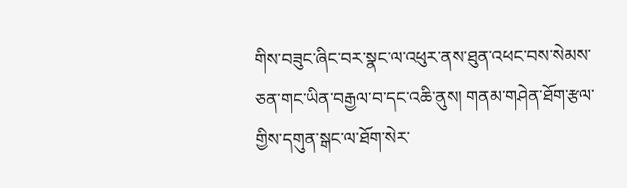གིས་བཟུང་ཞིང་བར་སྣང་ལ་འཕུར་ནས་ཐུན་འཕང་བས་སེམས་ཅན་གང་ཡིན་བརྒྱལ་བ་དང་འཆི་ནུས། གནམ་གཤེན་ཐོག་རྩལ་གྱིས་དགུན་སྒང་ལ་ཐོག་སེར་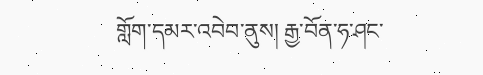གློག་དམར་འབེབ་ནུས། རྒྱ་བོན་ཧ་ཤང་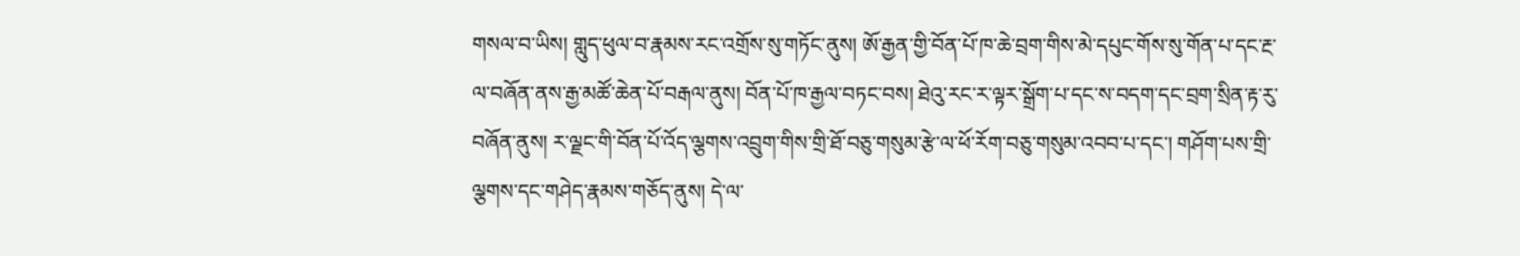གསལ་བ་ཡིས། གླུད་ཕུལ་བ་རྣམས་རང་འགྲོས་སུ་གཏོང་ནུས། ཨོ་རྒྱན་གྱི་བོན་པོ་ཁ་ཆེ་བྲག་གིས་མེ་དཔུང་གོས་སུ་གོན་པ་དང་རྔ་ལ་བཞོན་ནས་རྒྱ་མཚོ་ཆེན་པོ་བརྒལ་ནུས། བོན་པོ་ཁ་རྒྱལ་བཏང་བས། ཐེའུ་རང་ར་ལྟར་སྒྲོག་པ་དང་ས་བདག་དང་བྲག་སྲིན་རྟ་རུ་བཞོན་ནུས། ར་ལྗང་གི་བོན་པོ་འོད་ལྕགས་འབྲུག་གིས་གྲི་ཐོ་བཅུ་གསུམ་རྩེ་ལ་ཕོ་རོག་བཅུ་གསུམ་འབབ་པ་དང་། གཤོག་པས་གྲི་ལྕགས་དང་གཤེད་རྣམས་གཅོད་ནུས། དེ་ལ་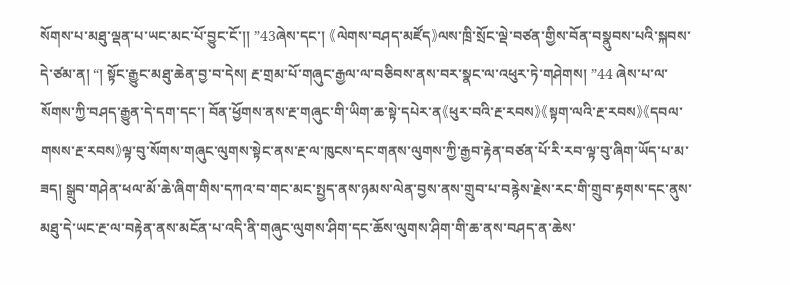སོགས་པ་མཐུ་ལྡན་པ་ཡང་མང་པོ་བྱུང་ངོ་།། ”43ཞེས་དང་། 《ལེགས་བཤད་མཛོད》ལས་ཁྲི་སྲོང་ལྡེ་བཙན་གྱིས་བོན་བསྣུབས་པའི་སྐབས་དེ་ཙམ་ན། “། སྟོང་རྒྱུང་མཐུ་ཆེན་བྱ་བ་དེས། རྔ་གྲམ་པོ་གཞུང་རྒྱལ་ལ་བཅིབས་ནས་བར་སྣང་ལ་འཕུར་ཏེ་གཤེགས། ”44 ཞེས་པ་ལ་སོགས་ཀྱི་བཤད་རྒྱུན་དེ་དག་དང་། བོན་ཕྱོགས་ནས་རྔ་གཞུང་གི་ཡིག་ཆ་སྟེ་དཔེར་ན《ཕུར་བའི་རྔ་རབས》《སྟག་ལའི་རྔ་རབས》《དབལ་གསས་རྔ་རབས》ལྟ་བུ་སོགས་གཞུང་ལུགས་སྟེང་ནས་རྔ་ལ་ཁུངས་དང་གནས་ལུགས་ཀྱི་རྒྱབ་རྟེན་བཙན་པོ་རི་རབ་ལྟ་བུ་ཞིག་ཡོད་པ་མ་ཟད། སྒྲུབ་གཤེན་ཕལ་མོ་ཆེ་ཞིག་གིས་དཀའ་བ་གང་མང་སྤྱད་ནས་ཉམས་ལེན་བྱས་ནས་གྲུབ་པ་བརྙེས་རྗེས་རང་གི་གྲུབ་རྟགས་དང་ནུས་མཐུ་དེ་ཡང་རྔ་ལ་བརྟེན་ནས་མངོན་པ་འདི་ནི་གཞུང་ལུགས་ཤིག་དང་ཆོས་ལུགས་ཤིག་གི་ཆ་ནས་བཤད་ན་ཆེས་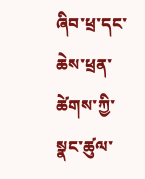ཞིབ་ཕྲ་དང་ཆེས་ཕྲན་ཚེགས་ཀྱི་སྣང་ཚུལ་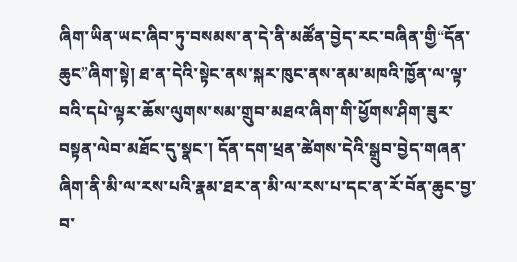ཞིག་ཡིན་ཡང་ཞིབ་ཏུ་བསམས་ན་དེ་ནི་མཚོན་བྱེད་རང་བཞིན་གྱི“དོན་ཆུང”ཞིག་སྟེ། ཐ་ན་དེའི་སྟེང་ནས་སྐར་ཁུང་ནས་ནམ་མཁའི་ཁྱོན་ལ་ལྟ་བའི་དཔེ་ལྟར་ཆོས་ལུགས་སམ་གྲུབ་མཐའ་ཞིག་གི་ཕྱོགས་ཤིག་ཟུར་བསྟན་ལེབ་མཐོང་དུ་སྣང་། དོན་དག་ཕྲན་ཚེགས་དེའི་སྒྲུབ་བྱེད་གཞན་ཞིག་ནི་མི་ལ་རས་པའི་རྣམ་ཐར་ན་མི་ལ་རས་པ་དང་ན་རོ་བོན་ཆུང་བྱ་བ་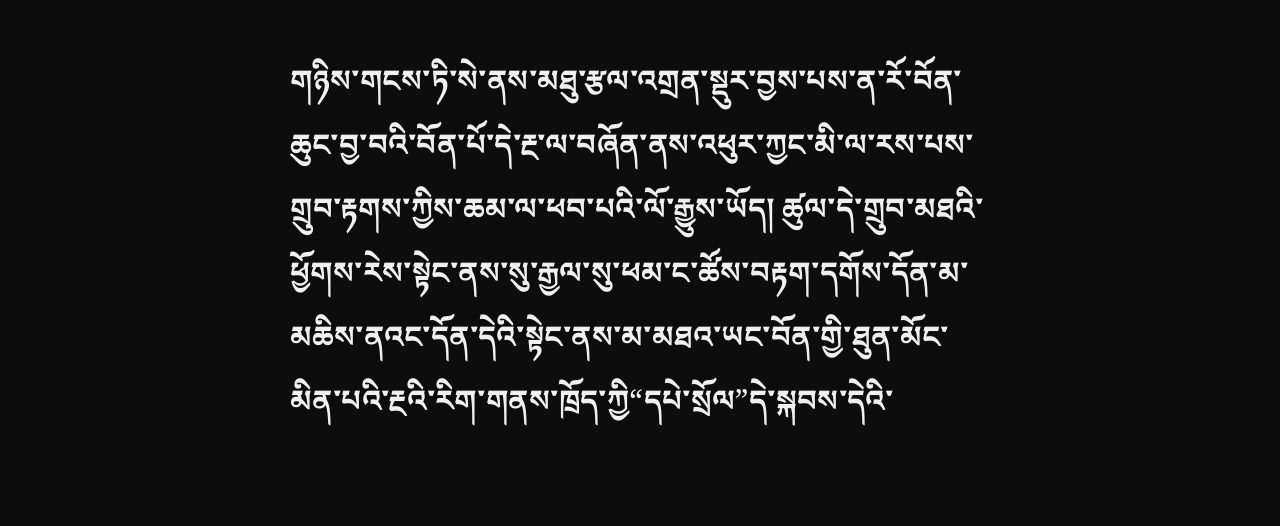གཉིས་གངས་ཏི་སེ་ནས་མཐུ་རྩལ་འགྲན་སྡུར་བྱས་པས་ན་རོ་བོན་ཆུང་བྱ་བའི་བོན་པོ་དེ་རྔ་ལ་བཞོན་ནས་འཕུར་ཀྱང་མི་ལ་རས་པས་གྲུབ་རྟགས་ཀྱིས་ཆམ་ལ་ཕབ་པའི་ལོ་རྒྱུས་ཡོད། ཚུལ་དེ་གྲུབ་མཐའི་ཕྱོགས་རེས་སྟེང་ནས་སུ་རྒྱལ་སུ་ཕམ་ང་ཚོས་བརྟག་དགོས་དོན་མ་མཆིས་ནའང་དོན་དེའི་སྟེང་ནས་མ་མཐའ་ཡང་བོན་གྱི་ཐུན་མོང་མིན་པའི་རྔའི་རིག་གནས་ཁྲོད་ཀྱི“དཔེ་སྲོལ”དེ་སྐབས་དེའི་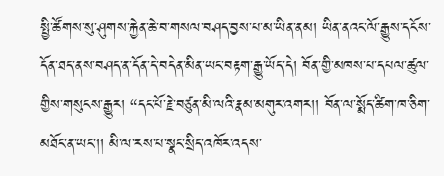སྤྱི་ཚོགས་སུ་ཤུགས་རྐྱེན་ཆེ་བ་གསལ་བཤད་བྱས་པ་མ་ཡིན་ནམ། ཡིན་ནའང་ལོ་རྒྱུས་དངོས་དོན་ཐད་ནས་བཤད་ན་དོན་དེ་བདེན་མིན་ཡང་བརྟག་རྒྱུ་ཡོད་དེ། བོན་གྱི་མཁས་པ་དཔལ་ཚུལ་གྱིས་གསུངས་རྒྱུར། “དང་པོ་རྗེ་བཙུན་མི་ལའི་རྣམ་མགུར་འགར།། བོན་ལ་སྨོད་ཚིག་ཁ་ཅིག་མཐོང་ན་ཡང་།། མི་ལ་རས་པ་སྣང་སྲིད་འཁོར་འདས་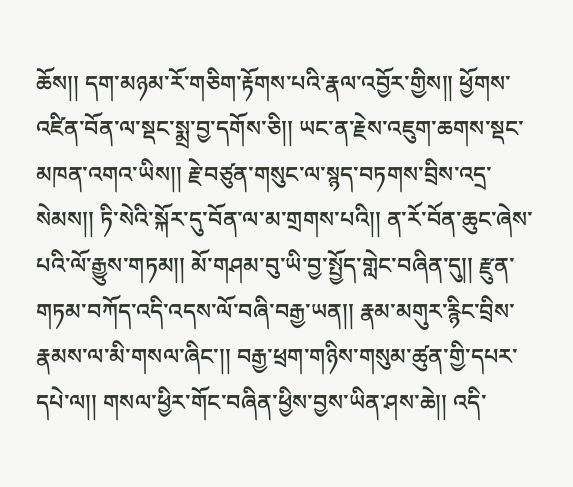ཆོས།། དག་མཉམ་རོ་གཅིག་རྟོགས་པའི་རྣལ་འབྱོར་གྱིས།། ཕྱོགས་འཛིན་བོན་ལ་སྡང་སྨྲ་བྱ་དགོས་ཅི།། ཡང་ན་རྗེས་འཇུག་ཆགས་སྡང་མཁན་འགའ་ཡིས།། རྗེ་བཙུན་གསུང་ལ་སྙད་བཏགས་བྲིས་འདྲ་སེམས།། ཏི་སེའི་སྐོར་དུ་བོན་ལ་མ་གྲགས་པའི།། ན་རོ་བོན་ཆུང་ཞེས་པའི་ལོ་རྒྱུས་གཏམ།། མོ་གཤམ་བུ་ཡི་བྱ་སྤྱོད་གླེང་བཞིན་དུ།། རྫུན་གཏམ་བཀོད་འདི་འདས་ལོ་བཞི་བརྒྱ་ཡན།། རྣམ་མགུར་རྙིང་བྲིས་རྣམས་ལ་མི་གསལ་ཞིང་།། བརྒྱ་ཕྲག་གཉིས་གསུམ་ཚུན་གྱི་དཔར་དཔེ་ལ།། གསལ་ཕྱིར་གོང་བཞིན་ཕྱིས་བྱས་ཡིན་ཤས་ཆེ།། འདི་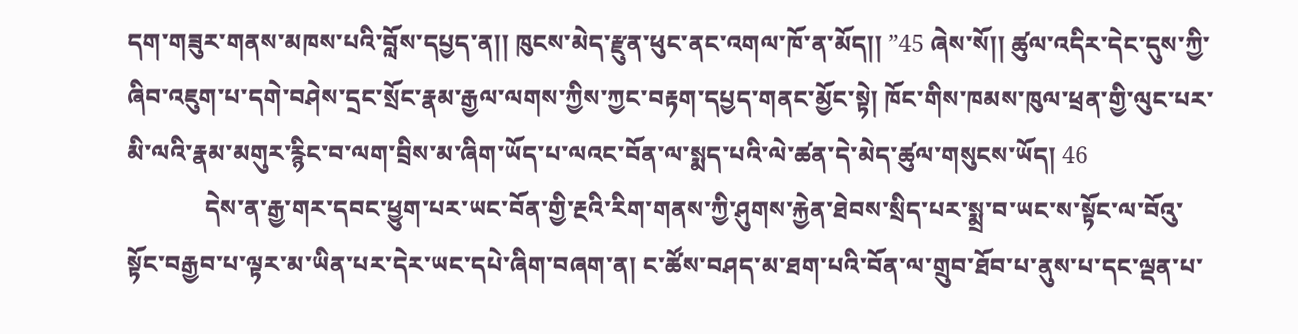དག་གཟུར་གནས་མཁས་པའི་བློས་དཔྱད་ན།། ཁུངས་མེད་རྫུན་ཕུང་ནང་འགལ་ཁོ་ན་མོད།། ”45 ཞེས་སོ།། ཚུལ་འདིར་དེང་དུས་ཀྱི་ཞིབ་འཇུག་པ་དགེ་བཤེས་དྲང་སྲོང་རྣམ་རྒྱལ་ལགས་ཀྱིས་ཀྱང་བརྟག་དཔྱད་གནང་མྱོང་སྟེ། ཁོང་གིས་ཁམས་ཁུལ་ཕྲན་གྱི་ལུང་པར་མི་ལའི་རྣམ་མགུར་རྙིང་བ་ལག་བྲིས་མ་ཞིག་ཡོད་པ་ལའང་བོན་ལ་སྨད་པའི་ལེ་ཚན་དེ་མེད་ཚུལ་གསུངས་ཡོད། 46
             དེས་ན་རྒྱ་གར་དབང་ཕྱུག་པར་ཡང་བོན་གྱི་རྔའི་རིག་གནས་ཀྱི་ཤུགས་རྐྱེན་ཐེབས་སྲིད་པར་སྨྲ་བ་ཡང་ས་སྟོང་ལ་བོའུ་སྟོང་བརྒྱབ་པ་ལྟར་མ་ཡིན་པར་དེར་ཡང་དཔེ་ཞིག་བཞག་ན། ང་ཚོས་བཤད་མ་ཐག་པའི་བོན་ལ་གྲུབ་ཐོབ་པ་ནུས་པ་དང་ལྡན་པ་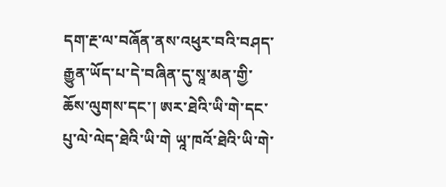དག་རྔ་ལ་བཞོན་ནས་འཕུར་བའི་བཤད་རྒྱུན་ཡོད་པ་དེ་བཞིན་དུ་སཱ་མན་གྱི་ཆོས་ལུགས་དང་། ཨར་ཐེའི་ཡི་གེ་དང་པུ་ལེ་ལེད་ཐེའི་ཡི་གེ ཡཱ་ཁའོ་ཐེའི་ཡི་གེ་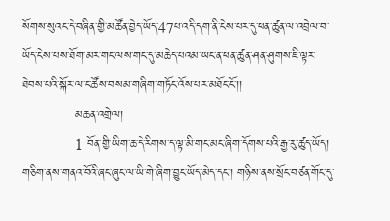སོགས་སུའང་དེ་བཞིན་གྱི་མཚོན་བྱེད་ཡོད་47པ་འདི་དག་ནི་ངེས་པར་དུ་ཕན་ཚུན་ལ་འབྲེལ་བ་ཡོད་ངེས་པས་ཐོག་མར་གང་ལས་གང་དུ་མཆེད་པའམ་ཡང་ན་ཕན་ཚུན་ཤན་ཤུགས་ཇི་ལྟར་ཐེབས་པའི་སྐོར་ལ་ང་ཚོས་བསམ་གཞིག་གཏོང་འོས་པར་མཐོང་ངོ་།།
             མཆན་འགྲེལ།
             1 བོན་གྱི་ཡིག་ཆ་དེ་རིགས་ད་ལྟ་མི་གང་མང་ཞིག་དོགས་པའི་རྒྱ་རུ་ཚུད་ཡོད། གཅིག་ནས་གནའ་བོའི་ཞང་ཞུང་ལ་ཡི་གེ་ཞིག་བྱུང་ཡོད་མེད་དང་། གཉིས་ནས་སྲོང་བཙན་གོང་དུ་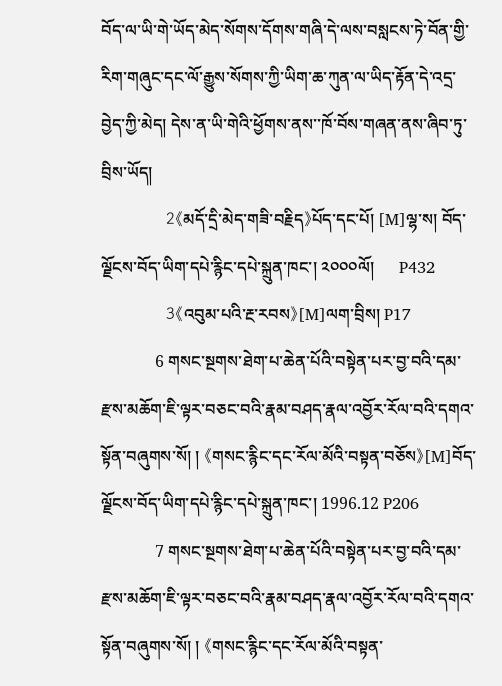བོད་ལ་ཡི་གེ་ཡོད་མེད་སོགས་དོགས་གཞི་དེ་ལས་བསླངས་ཏེ་བོན་གྱི་རིག་གཞུང་དང་ལོ་རྒྱུས་སོགས་ཀྱི་ཡིག་ཆ་ཀུན་ལ་ཡིད་རྟོན་དེ་འདྲ་བྱེད་ཀྱི་མེད། དེས་ན་ཡི་གེའི་ཕྱོགས་ནས་་ཁོ་བོས་གཞན་ནས་ཞིབ་ཏུ་བྲིས་ཡོད།
             2《མདོ་དྲི་མེད་གཟི་བརྗིད》པོད་དང་པོ། [M]ལྷ་ས། བོད་ལྗོངས་བོད་ཡིག་དཔེ་རྙིང་དཔེ་སྐྲུན་ཁང་། ༢༠༠༠ལོ།      P432
             3《འབུམ་པའི་རྔ་རབས》[M]ལག་བྲིས། P17
             6 གསང་སྔགས་ཐེག་པ་ཆེན་པོའི་བསྟེན་པར་བྱ་བའི་དམ་རྫས་མཆོག་ཇི་ལྟར་བཅང་བའི་རྣམ་བཤད་རྣལ་འབྱོར་རོལ་བའི་དགའ་སྟོན་བཞུགས་སོ། ། 《གསང་རྙིང་དང་རོལ་མོའི་བསྟན་བཅོས》[M]བོད་ལྗོངས་བོད་ཡིག་དཔེ་རྙིང་དཔེ་སྐྲུན་ཁང་། 1996.12 P206
             7 གསང་སྔགས་ཐེག་པ་ཆེན་པོའི་བསྟེན་པར་བྱ་བའི་དམ་རྫས་མཆོག་ཇི་ལྟར་བཅང་བའི་རྣམ་བཤད་རྣལ་འབྱོར་རོལ་བའི་དགའ་སྟོན་བཞུགས་སོ། ། 《གསང་རྙིང་དང་རོལ་མོའི་བསྟན་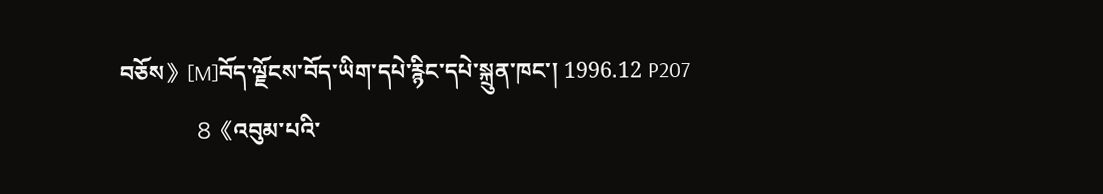བཅོས》[M]བོད་ལྗོངས་བོད་ཡིག་དཔེ་རྙིང་དཔེ་སྐྲུན་ཁང་། 1996.12 P207
             8《འབུམ་པའི་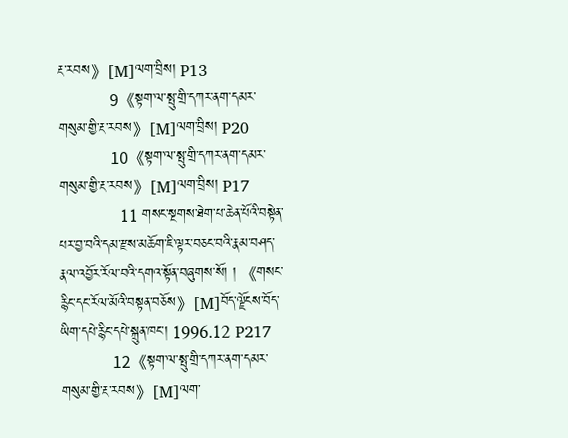རྔ་རབས》[M]ལག་བྲིས། P13
             9《སྟག་ལ་སྤུ་གྲི་དཀར་ནག་དམར་གསུམ་གྱི་རྔ་རབས》[M]ལག་བྲིས། P20
             10《སྟག་ལ་སྤུ་གྲི་དཀར་ནག་དམར་གསུམ་གྱི་རྔ་རབས》[M]ལག་བྲིས། P17
             11 གསང་སྔགས་ཐེག་པ་ཆེན་པོའི་བསྟེན་པར་བྱ་བའི་དམ་རྫས་མཆོག་ཇི་ལྟར་བཅང་བའི་རྣམ་བཤད་རྣལ་འབྱོར་རོལ་བའི་དགའ་སྟོན་བཞུགས་སོ། ། 《གསང་རྙིང་དང་རོལ་མོའི་བསྟན་བཅོས》[M]བོད་ལྗོངས་བོད་ཡིག་དཔེ་རྙིང་དཔེ་སྐྲུན་ཁང་། 1996.12 P217
             12《སྟག་ལ་སྤུ་གྲི་དཀར་ནག་དམར་གསུམ་གྱི་རྔ་རབས》[M]ལག་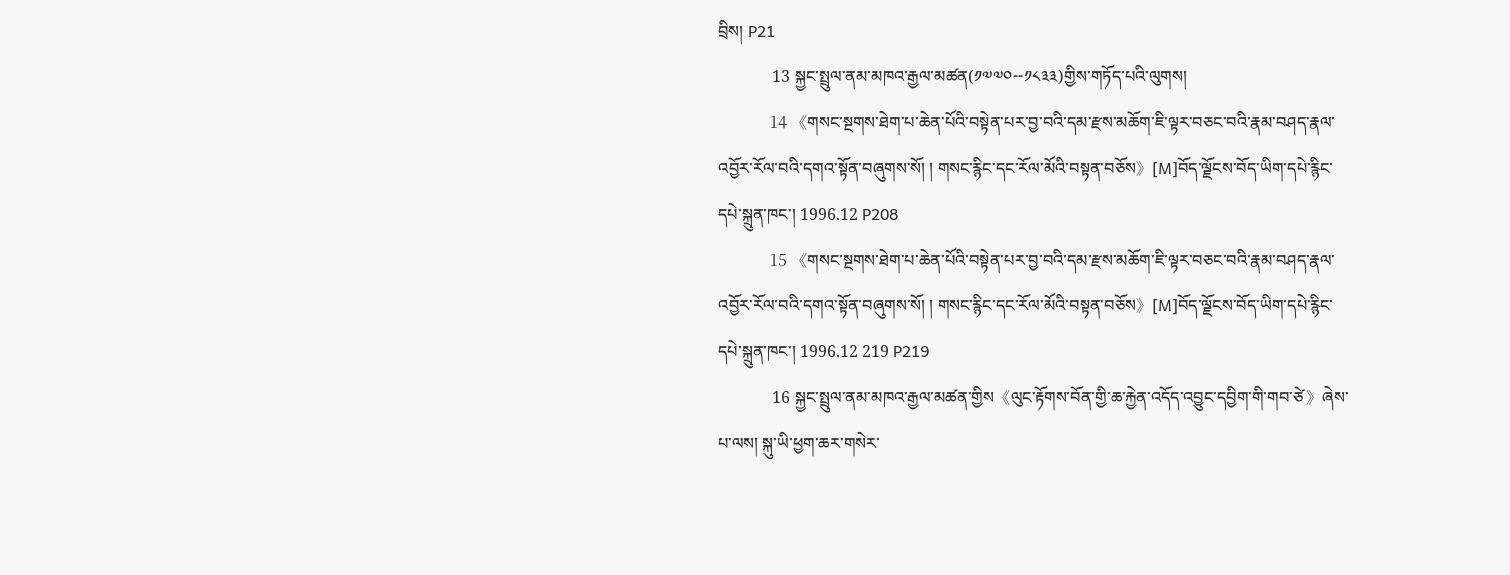བྲིས། P21
             13 སྐྱང་སྤྲུལ་ནམ་མཁའ་རྒྱལ་མཚན(༡༧༧༠--༡༨༣༣)གྱིས་གཏོད་པའི་ལུགས།
             14 《གསང་སྔགས་ཐེག་པ་ཆེན་པོའི་བསྟེན་པར་བྱ་བའི་དམ་རྫས་མཆོག་ཇི་ལྟར་བཅང་བའི་རྣམ་བཤད་རྣལ་འབྱོར་རོལ་བའི་དགའ་སྟོན་བཞུགས་སོ། ། གསང་རྙིང་དང་རོལ་མོའི་བསྟན་བཅོས》[M]བོད་ལྗོངས་བོད་ཡིག་དཔེ་རྙིང་དཔེ་སྐྲུན་ཁང་། 1996.12 P208
             15 《གསང་སྔགས་ཐེག་པ་ཆེན་པོའི་བསྟེན་པར་བྱ་བའི་དམ་རྫས་མཆོག་ཇི་ལྟར་བཅང་བའི་རྣམ་བཤད་རྣལ་འབྱོར་རོལ་བའི་དགའ་སྟོན་བཞུགས་སོ། ། གསང་རྙིང་དང་རོལ་མོའི་བསྟན་བཅོས》[M]བོད་ལྗོངས་བོད་ཡིག་དཔེ་རྙིང་དཔེ་སྐྲུན་ཁང་། 1996.12 219 P219
             16 སྐྱང་སྤྲུལ་ནམ་མཁའ་རྒྱལ་མཚན་གྱིས《ལུང་རྟོགས་བོན་གྱི་ཆ་རྐྱེན་འདོད་འབྱུང་དབྱིག་གི་གབ་ཙེ》ཞེས་པ་ལས། སྐུ་ཡི་ཕྱག་ཆར་གསེར་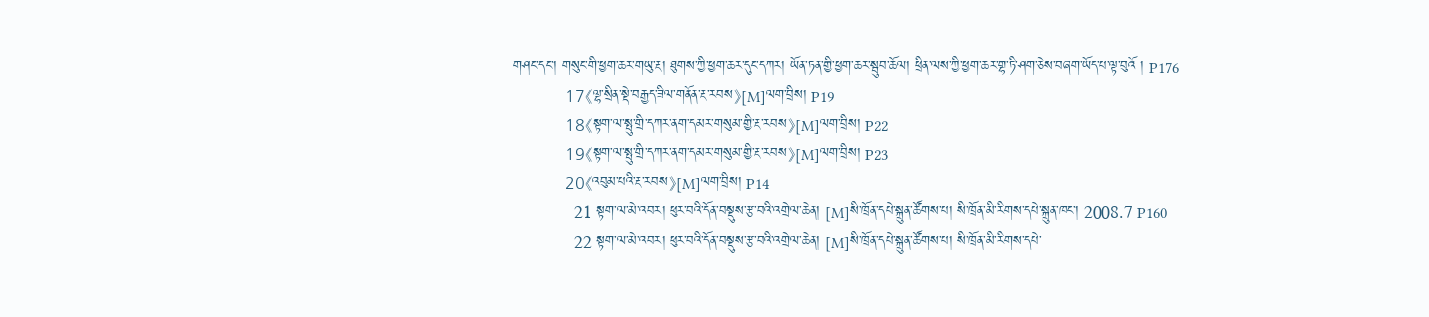གཤང་དང་། གསུང་གི་ཕྱག་ཆར་གཡུ་རྔ། ཐུགས་ཀྱི་ཕྱག་ཆར་དུང་དཀར། ཡོན་ཏན་གྱི་ཕྱག་ཆར་སྦུབ་ཆོལ། ཕྲིན་ལས་ཀྱི་ཕྱག་ཆར་གྷ་ཏི་ཤག་ཅེས་བཞག་ཡོད་པ་ལྟ་བུའོ ། P176
             17《ལྷ་སྲིན་སྡེ་བརྒྱད་ཟིལ་གནོན་རྔ་རབས》[M]ལག་བྲིས། P19
             18《སྟག་ལ་སྤུ་གྲི་དཀར་ནག་དམར་གསུམ་གྱི་རྔ་རབས》[M]ལག་བྲིས། P22
             19《སྟག་ལ་སྤུ་གྲི་དཀར་ནག་དམར་གསུམ་གྱི་རྔ་རབས》[M]ལག་བྲིས། P23
             20《འབུམ་པའི་རྔ་རབས》[M]ལག་བྲིས། P14
             21 སྟག་ལ་མེ་འབར། ཕུར་བའི་དོན་བསྡུས་རྩ་བའི་འགྲེལ་ཆེན། [M]སི་ཁྲོན་དཔེ་སྐྲུན་ཚོགས་པ། སི་ཁྲོན་མི་རིགས་དཔེ་སྐྲུན་ཁང་། 2008.7 P160
             22 སྟག་ལ་མེ་འབར། ཕུར་བའི་དོན་བསྡུས་རྩ་བའི་འགྲེལ་ཆེན། [M]སི་ཁྲོན་དཔེ་སྐྲུན་ཚོགས་པ། སི་ཁྲོན་མི་རིགས་དཔེ་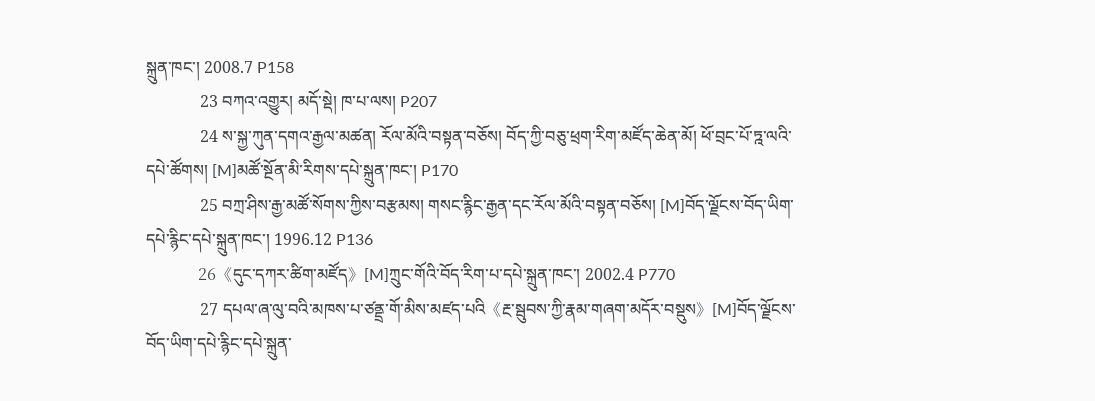སྐྲུན་ཁང་། 2008.7 P158
             23 བཀའ་འགྱུར། མདོ་སྡེ། ཁ་པ་ལས། P207
             24 ས་སྐྱ་ཀུན་དགའ་རྒྱལ་མཚན། རོལ་མོའི་བསྟན་བཅོས། བོད་ཀྱི་བཅུ་ཕྲག་རིག་མཛོད་ཆེན་མོ། ཕོ་བྲང་པོ་ཏྰ་ལའི་དཔེ་ཚོགས། [M]མཚོ་སྔོན་མི་རིགས་དཔེ་སྐྲུན་ཁང་། P170
             25 བཀྲ་ཤིས་རྒྱ་མཚོ་སོགས་ཀྱིས་བརྩམས། གསང་རྙིང་རྒྱན་དང་རོལ་མོའི་བསྟན་བཅོས། [M]བོད་ལྗོངས་བོད་ཡིག་དཔེ་རྙིང་དཔེ་སྐྲུན་ཁང་། 1996.12 P136
             26《དུང་དཀར་ཚིག་མཛོད》[M]ཀྲུང་གོའི་བོད་རིག་པ་དཔེ་སྐྲུན་ཁང་། 2002.4 P770
             27 དཔལ་ཞ་ལུ་བའི་མཁས་པ་ཙནྡྲ་གོ་མིས་མཛད་པའི《རྔ་སྦུབས་ཀྱི་རྣམ་གཞག་མདོར་བསྡུས》[M]བོད་ལྗོངས་བོད་ཡིག་དཔེ་རྙིང་དཔེ་སྐྲུན་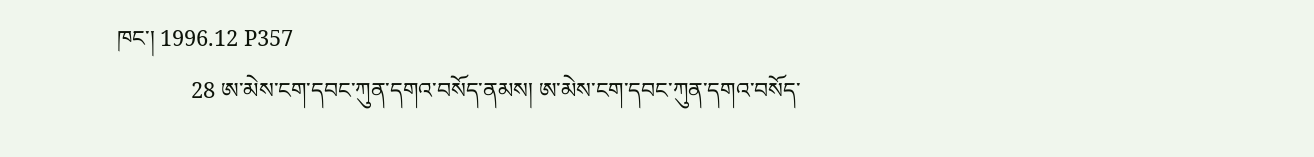ཁང་། 1996.12 P357
             28 ཨ་མེས་ངག་དབང་ཀུན་དགའ་བསོད་ནམས། ཨ་མེས་ངག་དབང་ཀུན་དགའ་བསོད་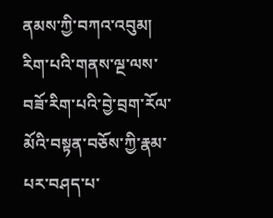ནམས་ཀྱི་བཀའ་འབུམ། རིག་པའི་གནས་ལྔ་ལས་བཟོ་རིག་པའི་བྱེ་བྲག་རོལ་མོའི་བསྟན་བཅོས་ཀྱི་རྣམ་པར་བཤད་པ་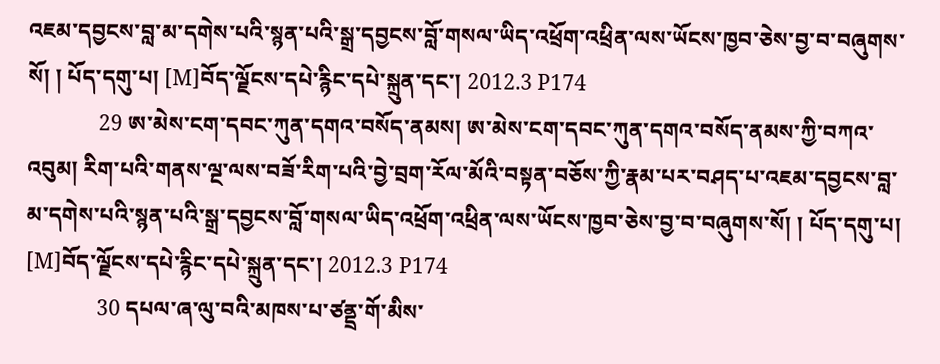འཇམ་དབྱངས་བླ་མ་དགེས་པའི་སྙན་པའི་སྒྲ་དབྱངས་བློ་གསལ་ཡིད་འཕྲོག་འཕྲིན་ལས་ཡོངས་ཁྱབ་ཅེས་བྱ་བ་བཞུགས་སོ། ། པོད་དགུ་པ། [M]བོད་ལྗོངས་དཔེ་རྙིང་དཔེ་སྐྲུན་དང་། 2012.3 P174
             29 ཨ་མེས་ངག་དབང་ཀུན་དགའ་བསོད་ནམས། ཨ་མེས་ངག་དབང་ཀུན་དགའ་བསོད་ནམས་ཀྱི་བཀའ་འབུམ། རིག་པའི་གནས་ལྔ་ལས་བཟོ་རིག་པའི་བྱེ་བྲག་རོལ་མོའི་བསྟན་བཅོས་ཀྱི་རྣམ་པར་བཤད་པ་འཇམ་དབྱངས་བླ་མ་དགེས་པའི་སྙན་པའི་སྒྲ་དབྱངས་བློ་གསལ་ཡིད་འཕྲོག་འཕྲིན་ལས་ཡོངས་ཁྱབ་ཅེས་བྱ་བ་བཞུགས་སོ། ། པོད་དགུ་པ། [M]བོད་ལྗོངས་དཔེ་རྙིང་དཔེ་སྐྲུན་དང་། 2012.3 P174
             30 དཔལ་ཞ་ལུ་བའི་མཁས་པ་ཙནྡྲ་གོ་མིས་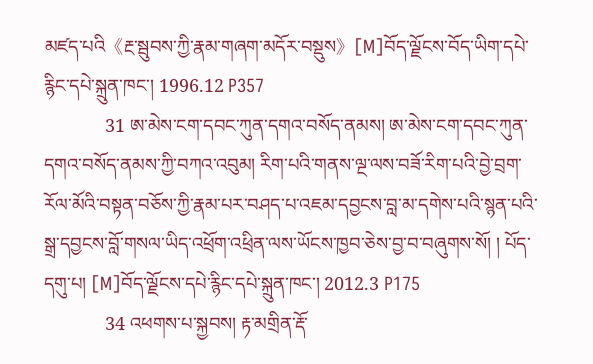མཛད་པའི《རྔ་སྦུབས་ཀྱི་རྣམ་གཞག་མདོར་བསྡུས》[M]བོད་ལྗོངས་བོད་ཡིག་དཔེ་རྙིང་དཔེ་སྐྲུན་ཁང་། 1996.12 P357
             31 ཨ་མེས་ངག་དབང་ཀུན་དགའ་བསོད་ནམས། ཨ་མེས་ངག་དབང་ཀུན་དགའ་བསོད་ནམས་ཀྱི་བཀའ་འབུམ། རིག་པའི་གནས་ལྔ་ལས་བཟོ་རིག་པའི་བྱེ་བྲག་རོལ་མོའི་བསྟན་བཅོས་ཀྱི་རྣམ་པར་བཤད་པ་འཇམ་དབྱངས་བླ་མ་དགེས་པའི་སྙན་པའི་སྒྲ་དབྱངས་བློ་གསལ་ཡིད་འཕྲོག་འཕྲིན་ལས་ཡོངས་ཁྱབ་ཅེས་བྱ་བ་བཞུགས་སོ། ། པོད་དགུ་པ། [M]བོད་ལྗོངས་དཔེ་རྙིང་དཔེ་སྐྲུན་ཁང་། 2012.3 P175
             34 འཕགས་པ་སྐྱབས། རྟ་མགྲིན་རྡོ་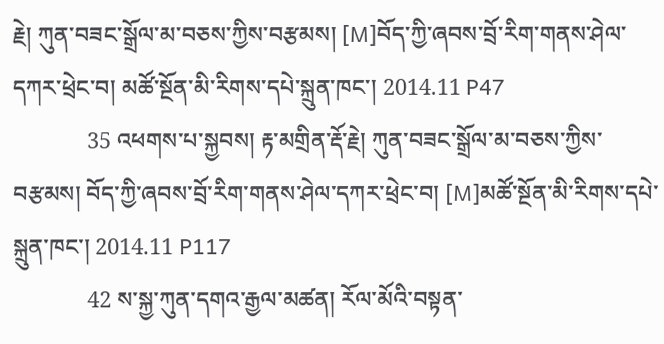རྗེ། ཀུན་བཟང་སྒྲོལ་མ་བཅས་ཀྱིས་བརྩམས། [M]བོད་ཀྱི་ཞབས་བྲོ་རིག་གནས་ཤེལ་དཀར་ཕྲེང་བ། མཚོ་སྔོན་མི་རིགས་དཔེ་སྐྲུན་ཁང་། 2014.11 P47
             35 འཕགས་པ་སྐྱབས། རྟ་མགྲིན་རྡོ་རྗེ། ཀུན་བཟང་སྒྲོལ་མ་བཅས་ཀྱིས་བརྩམས། བོད་ཀྱི་ཞབས་བྲོ་རིག་གནས་ཤེལ་དཀར་ཕྲེང་བ། [M]མཚོ་སྔོན་མི་རིགས་དཔེ་སྐྲུན་ཁང་། 2014.11 P117
             42 ས་སྐྱ་ཀུན་དགའ་རྒྱལ་མཚན། རོལ་མོའི་བསྟན་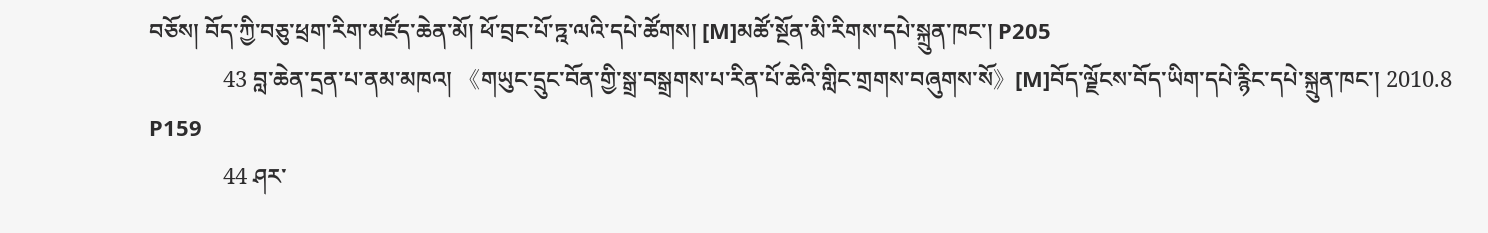བཅོས། བོད་ཀྱི་བཅུ་ཕྲག་རིག་མཛོད་ཆེན་མོ། ཕོ་བྲང་པོ་ཏྰ་ལའི་དཔེ་ཚོགས། [M]མཚོ་སྔོན་མི་རིགས་དཔེ་སྐྲུན་ཁང་། P205
             43 བླ་ཆེན་དྲན་པ་ནམ་མཁའ། 《གཡུང་དྲུང་བོན་གྱི་སྒྲ་བསྒྲགས་པ་རིན་པོ་ཆེའི་གླིང་གྲགས་བཞུགས་སོ》[M]བོད་ལྗོངས་བོད་ཡིག་དཔེ་རྙིང་དཔེ་སྐྲུན་ཁང་། 2010.8 P159
             44 ཤར་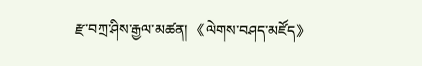རྫ་བཀྲ་ཤིས་རྒྱལ་མཚན། 《ལེགས་བཤད་མཛོད》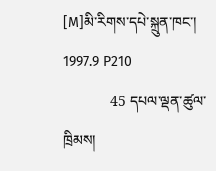[M]མི་རིགས་དཔེ་སྐྲུན་ཁང་། 1997.9 P210
             45 དཔལ་ལྡན་ཚུལ་ཁྲིམས།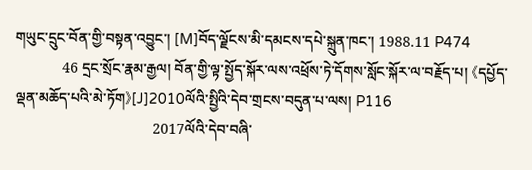གཡུང་དྲུང་བོན་གྱི་བསྟན་འབྱུང་། [M]བོད་ལྗོངས་མི་དམངས་དཔེ་སྐྲུན་ཁང་། 1988.11 P474
             46 དྲང་སྲོང་རྣམ་རྒྱལ། བོན་གྱི་ལྟ་སྤྱོད་སྐོར་ལས་འཕྲོས་ཏེ་དོགས་སློང་སྐོར་ལ་བརྗོད་པ། 《དཔྱོད་ལྡན་མཆོད་པའི་མེ་ཏོག》[J]2010ལོའི་སྤྱིའི་དེབ་གྲངས་བདུན་པ་ལས། P116
                                      2017ལོའི་དེབ་བཞི་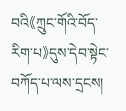བའི《ཀྲུང་གོའི་བོད་རིག་པ》དུས་དེབ་སྟེང་བཀོད་པ་ལས་དྲངས།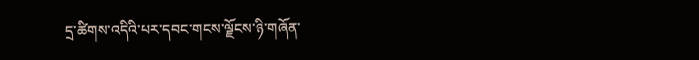དྲ་ཚིགས་འདིའི་པར་དབང་གངས་ལྗོངས་ཉི་གཞོན་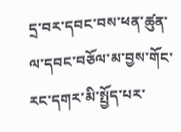དྲ་བར་དབང་བས་ཕན་ཚུན་ལ་དབང་བཅོལ་མ་བྱས་གོང་རང་དགར་མི་སྤྱོད་པར་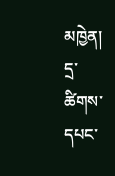མཁྱེན།
དྲ་ཚིགས་དཔང་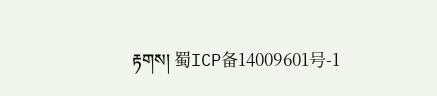རྟགས། 蜀ICP备14009601号-1